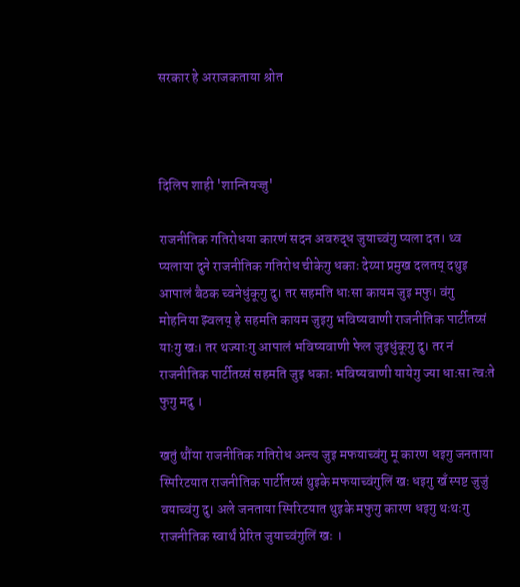सरकार हे अराजकताया श्रोत



दिलिप शाही 'शान्तियज्जु'

राजनीतिक गतिरोधया कारणं सदन अवरुद्ध जुयाच्वंगु प्यला दत। थ्व प्यलाया दुने राजनीतिक गतिरोध चीकेगु धकाः देय्या प्रमुख दलतय् दथुइ आपालं बैठक च्वनेधुंकूगु दु। तर सहमति धाःसा कायम जुइ मफु। वंगु मोहनिया झ्वलय् हे सहमति कायम जुइगु भविष्यवाणी राजनीतिक पार्टीतय्सं याःगु खः। तर थज्याःगु आपालं भविष्यवाणी फेल जुइधुंकूगु दु। तर नं राजनीतिक पार्टीतय्सं सहमति जुइ धकाः भविष्यवाणी यायेगु ज्या धाःसा त्वःते फुगु मदु ।

खतुं थौंया राजनीतिक गतिरोध अन्त्य जुइ मफयाच्वंगु मू कारण धइगु जनताया स्पिरिटयात राजनीतिक पार्टीतय्सं थुइके मफयाच्वंगुलिं खः धइगु खँ स्पष्ट जुजुं वयाच्वंगु दु। अले जनताया स्पिरिटयात थुइके मफुगु कारण धइगु थःथःगु राजनीतिक स्वार्थं प्रेरित जुयाच्वंगुलिं खः ।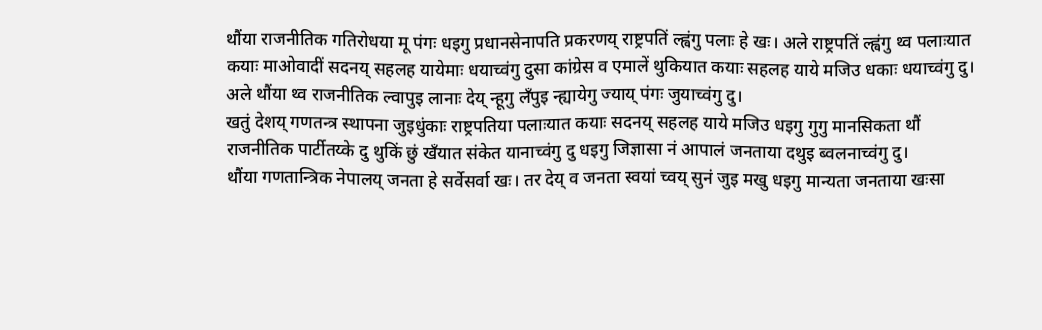थौंया राजनीतिक गतिरोधया मू पंगः धइगु प्रधानसेनापति प्रकरणय् राष्ट्रपतिं ल्ह्वंगु पलाः हे खः। अले राष्ट्रपतिं ल्ह्वंगु थ्व पलाःयात कयाः माओवादीं सदनय् सहलह यायेमाः धयाच्वंगु दुसा कांग्रेस व एमालें थुकियात कयाः सहलह याये मजिउ धकाः धयाच्वंगु दु। अले थौंया थ्व राजनीतिक ल्वापुइ लानाः देय् न्हूगु लँपुइ न्ह्यायेगु ज्याय् पंगः जुयाच्वंगु दु।
खतुं देशय् गणतन्त्र स्थापना जुइधुंकाः राष्ट्रपतिया पलाःयात कयाः सदनय् सहलह याये मजिउ धइगु गुगु मानसिकता थौं राजनीतिक पार्टीतय्के दु थुकिं छुं खँयात संकेत यानाच्वंगु दु धइगु जिज्ञासा नं आपालं जनताया दथुइ ब्वलनाच्वंगु दु।
थौंया गणतान्त्रिक नेपालय् जनता हे सर्वेसर्वा खः। तर देय् व जनता स्वयां च्वय् सुनं जुइ मखु धइगु मान्यता जनताया खःसा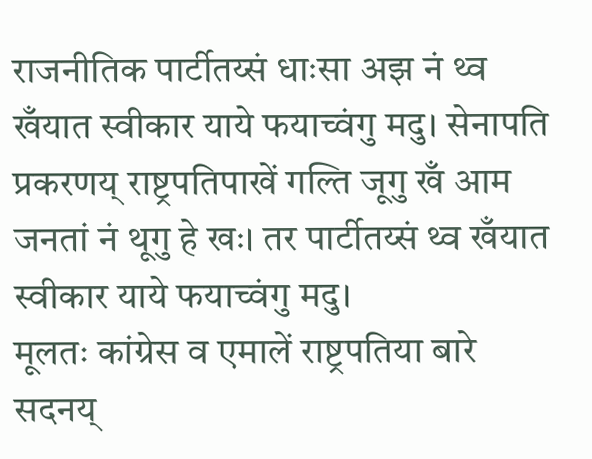राजनीतिक पार्टीतय्सं धाःसा अझ नं थ्व खँयात स्वीकार याये फयाच्वंगु मदु। सेनापति प्रकरणय् राष्ट्रपतिपाखें गल्ति जूगु खँ आम जनतां नं थूगु हे खः। तर पार्टीतय्सं थ्व खँयात स्वीकार याये फयाच्वंगु मदु।
मूलतः कांग्रेस व एमालें राष्ट्रपतिया बारे सदनय्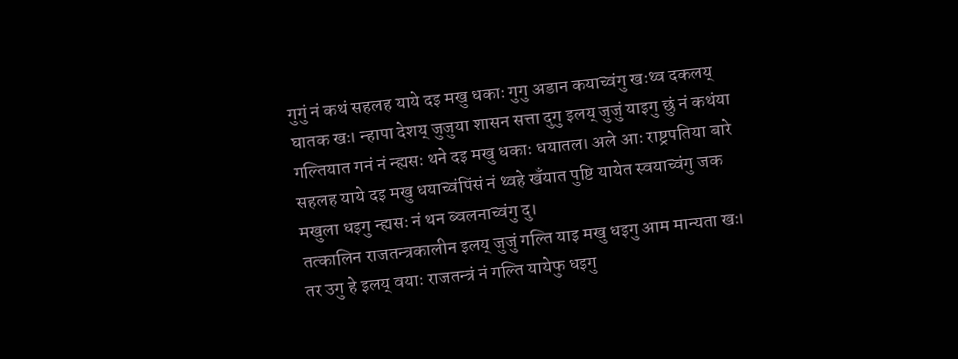गुगुं नं कथं सहलह याये दइ मखु धकाः गुगु अडान कयाच्वंगु खःथ्व दकलय् घातक खः। न्हापा देशय् जुजुया शासन सत्ता दुगु इलय् जुजुं याइगु छुं नं कथंया गल्तियात गनं नं न्ह्यसः थने दइ मखु धकाः धयातल। अले आः राष्ट्रपतिया बारे सहलह याये दइ मखु धयाच्वंपिंसं नं थ्वहे खँयात पुष्टि यायेत स्वयाच्वंगु जक मखुला धइगु न्ह्यसः नं थन ब्वलनाच्वंगु दु।
तत्कालिन राजतन्त्रकालीन इलय् जुजुं गल्ति याइ मखु धइगु आम मान्यता खः। तर उगु हे इलय् वयाः राजतन्त्रं नं गल्ति यायेफु धइगु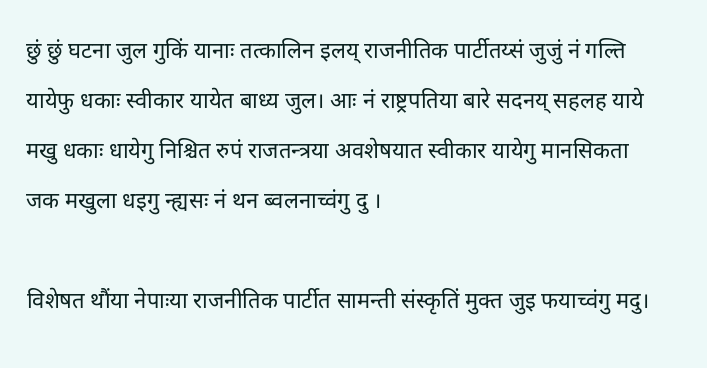छुं छुं घटना जुल गुकिं यानाः तत्कालिन इलय् राजनीतिक पार्टीतय्सं जुजुं नं गल्ति यायेफु धकाः स्वीकार यायेत बाध्य जुल। आः नं राष्ट्रपतिया बारे सदनय् सहलह याये मखु धकाः धायेगु निश्चित रुपं राजतन्त्रया अवशेषयात स्वीकार यायेगु मानसिकता जक मखुला धइगु न्ह्यसः नं थन ब्वलनाच्वंगु दु ।

विशेषत थौंया नेपाःया राजनीतिक पार्टीत सामन्ती संस्कृतिं मुक्त जुइ फयाच्वंगु मदु।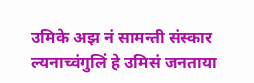उमिके अझ नं सामन्ती संस्कार ल्यनाच्वंगुलिं हे उमिसं जनताया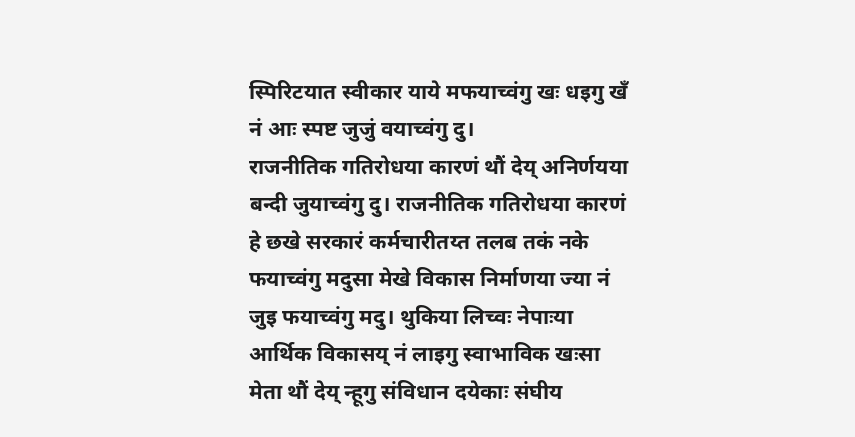स्पिरिटयात स्वीकार याये मफयाच्वंगु खः धइगु खँ नं आः स्पष्ट जुजुं वयाच्वंगु दु।
राजनीतिक गतिरोधया कारणं थौं देय् अनिर्णयया बन्दी जुयाच्वंगु दु। राजनीतिक गतिरोधया कारणं हे छखे सरकारं कर्मचारीतय्त तलब तकं नके फयाच्वंगु मदुसा मेखे विकास निर्माणया ज्या नं जुइ फयाच्वंगु मदु। थुकिया लिच्वः नेपाःया आर्थिक विकासय् नं लाइगु स्वाभाविक खःसा मेता थौं देय् न्हूगु संविधान दयेकाः संघीय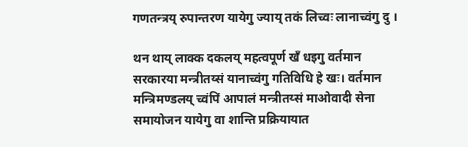गणतन्त्रय् रुपान्तरण यायेगु ज्याय् तकं लिच्वः लानाच्वंगु दु ।

थन थाय् लाक्क दकलय् महत्वपूर्ण खँ धइगु वर्तमान सरकारया मन्त्रीतय्सं यानाच्वंगु गतिविधि हे खः। वर्तमान मन्त्रिमण्डलय् च्वंपिं आपालं मन्त्रीतय्सं माओवादी सेना समायोजन यायेगु वा शान्ति प्रक्रियायात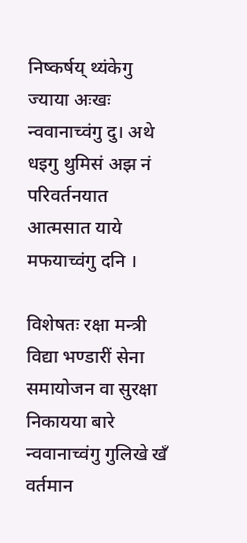निष्कर्षय् थ्यंकेगु ज्याया अःखः न्ववानाच्वंगु दु। अथे धइगु थुमिसं अझ नं परिवर्तनयात आत्मसात याये मफयाच्वंगु दनि ।

विशेषतः रक्षा मन्त्री विद्या भण्डारीं सेना समायोजन वा सुरक्षा निकायया बारे न्ववानाच्वंगु गुलिखे खँ वर्तमान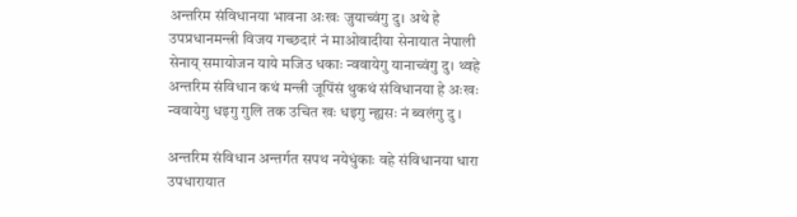अन्तरिम संविधानया भावना अःखः जुयाच्वंगु दु। अथे हे उपप्रधानमन्त्री विजय गच्छदारं नं माओवादीया सेनायात नेपाली सेनाय् समायोजन याये मजिउ धकाः न्ववायेगु यानाच्वंगु दु। थ्वहे अन्तरिम संविधान कथं मन्त्री जूपिंसं थुकथं संविधानया हे अःखः न्ववायेगु धइगु गुलि तक उचित खः धइगु न्ह्यसः नं ब्वलंगु दु ।

अन्तरिम संविधान अन्तर्गत सपथ नयेधुंकाः वहे संविधानया धारा उपधारायात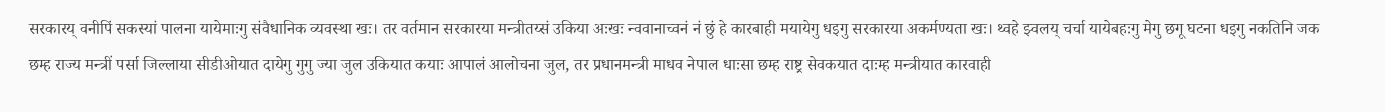सरकारय् वनीपिं सकस्यां पालना यायेमाःगु संवैधानिक व्यवस्था खः। तर वर्तमान सरकारया मन्त्रीतय्सं उकिया अःखः न्ववानाच्वनं नं छुं हे कारबाही मयायेगु धइगु सरकारया अकर्मण्यता खः। थ्वहे झ्वलय् चर्चा यायेबहःगु मेगु छगू घटना धइगु नकतिनि जक छम्ह राज्य मन्त्रीं पर्सा जिल्लाया सीडीओयात दायेगु गुगु ज्या जुल उकियात कयाः आपालं आलोचना जुल, तर प्रधानमन्त्री माधव नेपाल धाःसा छम्ह राष्ट्र सेवकयात दाःम्ह मन्त्रीयात कारवाही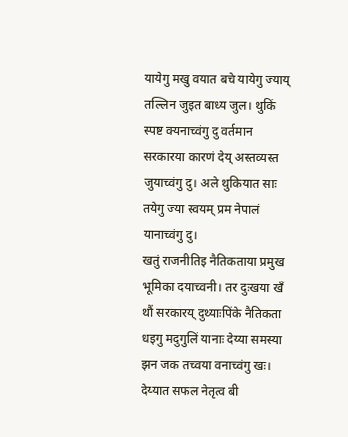यायेगु मखु वयात बचे यायेगु ज्याय् तल्लिन जुइत बाध्य जुल। थुकिं स्पष्ट क्यनाच्वंगु दु वर्तमान सरकारया कारणं देय् अस्तव्यस्त जुयाच्वंगु दु। अले थुकियात साः तयेगु ज्या स्वयम् प्रम नेपालं यानाच्वंगु दु।
खतुं राजनीतिइ नैतिकताया प्रमुख भूमिका दयाच्वनी। तर दुःखया खँ थौं सरकारय् दुथ्याःपिंके नैतिकता धइगु मदुगुलिं यानाः देय्या समस्या झन जक तच्वया वनाच्वंगु खः। देय्यात सफल नेतृत्व बी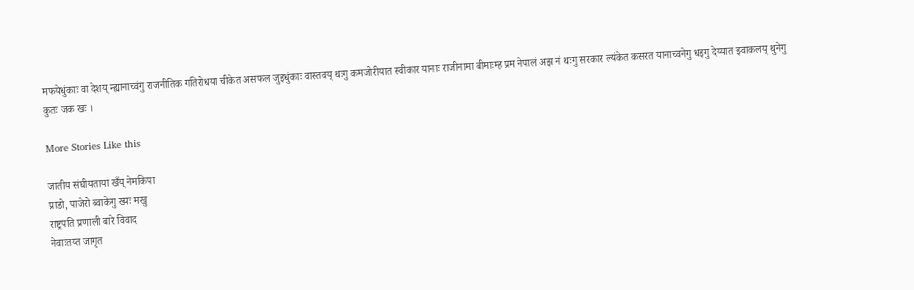मफयेधुंकाः वा देशय् न्ह्यानाच्वंगु राजनीतिक गतिरोधया चीकेत असफल जुइधुंकाः वास्तवय् थःगु कमजोरीयात स्वीकार यानाः राजीनामा बीमाःम्ह प्रम नेपालं अझ नं थःगु सरकार ल्यंकेत कसरत यानाच्वनेगु धइगु देय्यात झ्वाकलय् थुनेगु कुतः जक खः ।

More Stories Like this

जातीय संघीयताया खँय् नेमकिपा
प्राडो, पाजेरो ब्वाकेगु ख्यः मखु
राष्ट्रपति प्रणाली बारे विवाद
नेवाःतय्त जागृत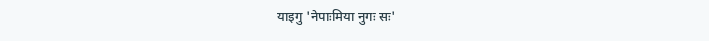याइगु 'नेपाःमिया नुगः सः'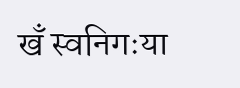खँ स्वनिगःया